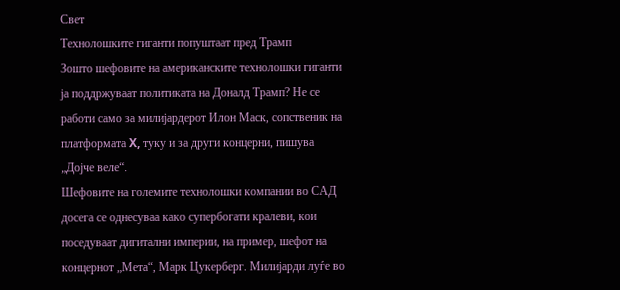Свет
Технолошките гиганти попуштаат пред Трамп
Зошто шефовите на американските технолошки гиганти ја поддржуваат политиката на Доналд Трамп? Не се работи само за милијардерот Илон Маск, сопственик на платформата X, туку и за други концерни, пишува „Дојче веле“.
Шефовите на големите технолошки компании во САД досега се однесуваа како супербогати кралеви, кои поседуваат дигитални империи, на пример, шефот на концернот „Мета“, Марк Цукерберг. Милијарди луѓе во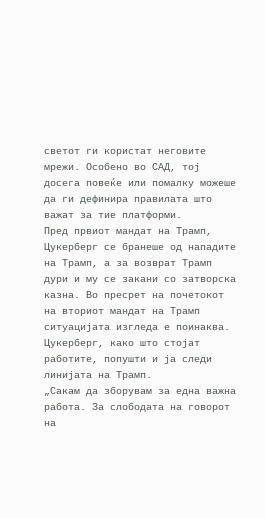светот ги користат неговите мрежи. Особено во САД, тој досега повеќе или помалку можеше да ги дефинира правилата што важат за тие платформи.
Пред првиот мандат на Трамп, Цукерберг се бранеше од нападите на Трамп, а за возврат Трамп дури и му се закани со затворска казна. Во пресрет на почетокот на вториот мандат на Трамп ситуацијата изгледа е поинаква. Цукерберг, како што стојат работите, попушти и ја следи линијата на Трамп.
„Сакам да зборувам за една важна работа. За слободата на говорот на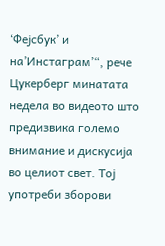‘Фејсбук’ и на’Инстаграм’“, рече Цукерберг минатата недела во видеото што предизвика големо внимание и дискусија во целиот свет. Тој употреби зборови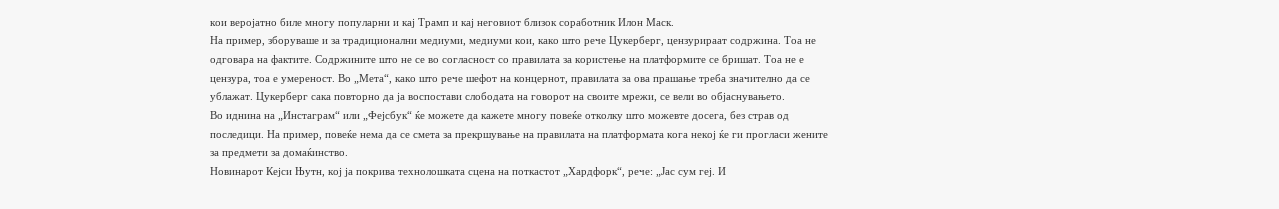кои веројатно биле многу популарни и кај Трамп и кај неговиот близок соработник Илон Маск.
На пример, зборуваше и за традиционални медиуми, медиуми кои, како што рече Цукерберг, цензурираат содржина. Тоа не одговара на фактите. Содржините што не се во согласност со правилата за користење на платформите се бришат. Тоа не е цензура, тоа е умереност. Во „Мета“, како што рече шефот на концернот, правилата за ова прашање треба значително да се ублажат. Цукерберг сака повторно да ја воспостави слободата на говорот на своите мрежи, се вели во објаснувањето.
Во иднина на „Инстаграм“ или „Фејсбук“ ќе можете да кажете многу повеќе отколку што можевте досега, без страв од последици. На пример, повеќе нема да се смета за прекршување на правилата на платформата кога некој ќе ги прогласи жените за предмети за домаќинство.
Новинарот Кејси Њутн, кој ја покрива технолошката сцена на поткастот „Хардфорк“, рече: „Јас сум геј. И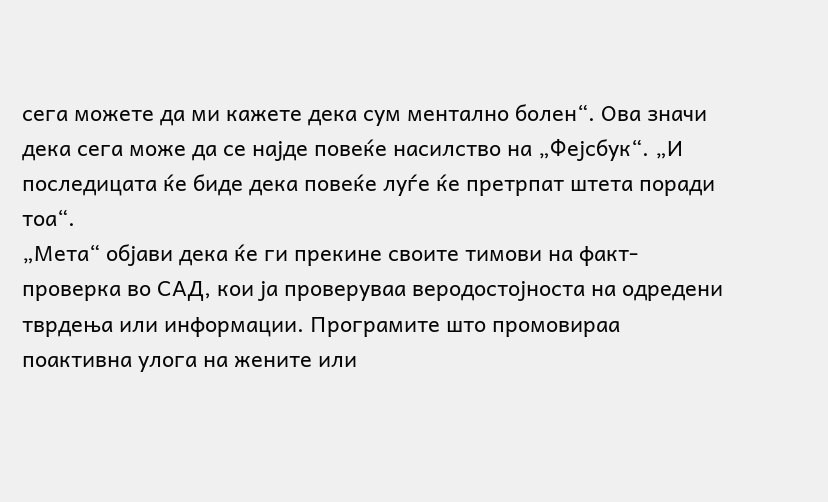сега можете да ми кажете дека сум ментално болен“. Ова значи дека сега може да се најде повеќе насилство на „Фејсбук“. „И последицата ќе биде дека повеќе луѓе ќе претрпат штета поради тоа“.
„Мета“ објави дека ќе ги прекине своите тимови на факт-проверка во САД, кои ја проверуваа веродостојноста на одредени тврдења или информации. Програмите што промовираа поактивна улога на жените или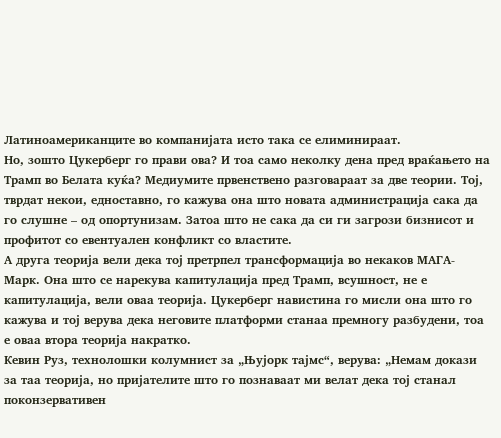Латиноамериканците во компанијата исто така се елиминираат.
Но, зошто Цукерберг го прави ова? И тоа само неколку дена пред враќањето на Трамп во Белата куќа? Медиумите првенствено разговараат за две теории. Тој, тврдат некои, едноставно, го кажува она што новата администрација сака да го слушне – од опортунизам. Затоа што не сака да си ги загрози бизнисот и профитот со евентуален конфликт со властите.
А друга теорија вели дека тој претрпел трансформација во некаков МАГА-Марк. Она што се нарекува капитулација пред Трамп, всушност, не е капитулација, вели оваа теорија. Цукерберг навистина го мисли она што го кажува и тој верува дека неговите платформи станаа премногу разбудени, тоа е оваа втора теорија накратко.
Кевин Руз, технолошки колумнист за „Њујорк тајмс“, верува: „Немам докази за таа теорија, но пријателите што го познаваат ми велат дека тој станал поконзервативен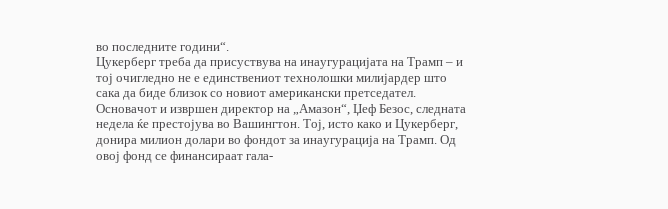во последните години“.
Цукерберг треба да присуствува на инаугурацијата на Трамп – и тој очигледно не е единствениот технолошки милијардер што сака да биде близок со новиот американски претседател.
Основачот и извршен директор на „Амазон“, Џеф Безос, следната недела ќе престојува во Вашингтон. Тој, исто како и Цукерберг, донира милион долари во фондот за инаугурација на Трамп. Од овој фонд се финансираат гала-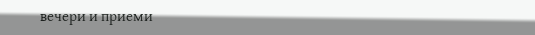вечери и приеми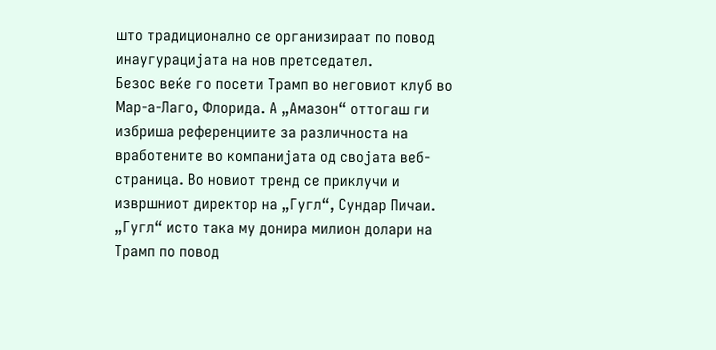што традиционално се организираат по повод инаугурацијата на нов претседател.
Безос веќе го посети Трамп во неговиот клуб во Мар-а-Лаго, Флорида. А „Амазон“ оттогаш ги избриша референциите за различноста на вработените во компанијата од својата веб-страница. Во новиот тренд се приклучи и извршниот директор на „Гугл“, Сундар Пичаи. „Гугл“ исто така му донира милион долари на Трамп по повод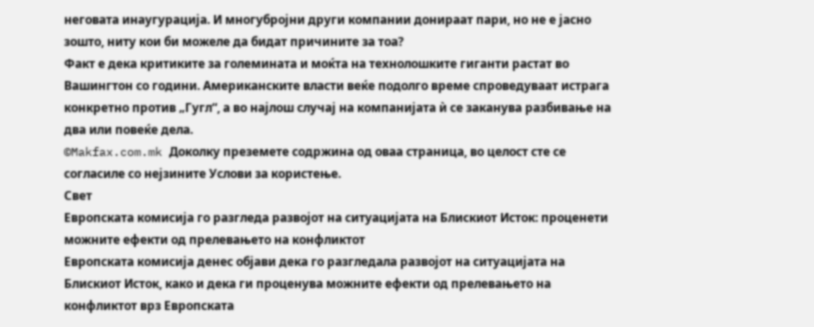неговата инаугурација. И многубројни други компании донираат пари, но не е јасно зошто, ниту кои би можеле да бидат причините за тоа?
Факт е дека критиките за големината и моќта на технолошките гиганти растат во Вашингтон со години. Американските власти веќе подолго време спроведуваат истрага конкретно против „Гугл“, а во најлош случај на компанијата ѝ се заканува разбивање на два или повеќе дела.
©Makfax.com.mk Доколку преземете содржина од оваа страница, во целост сте се согласиле со нејзините Услови за користење.
Свет
Европската комисија го разгледа развојот на ситуацијата на Блискиот Исток: проценети можните ефекти од прелевањето на конфликтот
Европската комисија денес објави дека го разгледала развојот на ситуацијата на Блискиот Исток, како и дека ги проценува можните ефекти од прелевањето на конфликтот врз Европската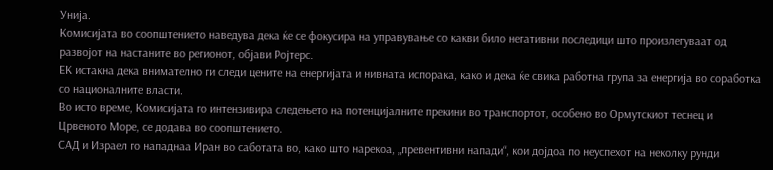Унија.
Комисијата во соопштението наведува дека ќе се фокусира на управување со какви било негативни последици што произлегуваат од развојот на настаните во регионот, објави Ројтерс.
ЕК истакна дека внимателно ги следи цените на енергијата и нивната испорака, како и дека ќе свика работна група за енергија во соработка со националните власти.
Во исто време, Комисијата го интензивира следењето на потенцијалните прекини во транспортот, особено во Ормутскиот теснец и Црвеното Море, се додава во соопштението.
САД и Израел го нападнаа Иран во саботата во, како што нарекоа, „превентивни напади“, кои дојдоа по неуспехот на неколку рунди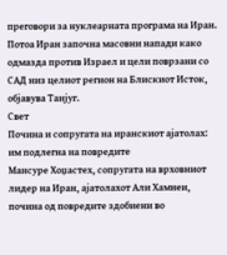преговори за нуклеарната програма на Иран.
Потоа Иран започна масовни напади како одмазда против Израел и цели поврзани со САД низ целиот регион на Блискиот Исток, објавува Танјуг.
Свет
Почина и сопругата на иранскиот ајатолах: им подлегна на повредите
Мансуре Хоџастех, сопругата на врховниот лидер на Иран, ајатолахот Али Хамнеи, почина од повредите здобиени во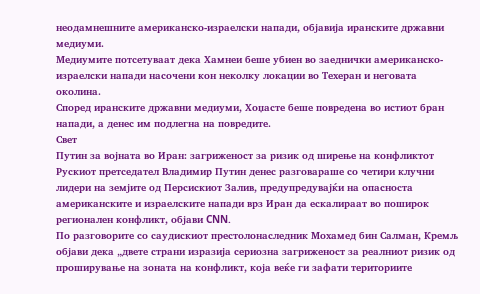неодамнешните американско-израелски напади, објавија иранските државни медиуми.
Медиумите потсетуваат дека Хамнеи беше убиен во заеднички американско-израелски напади насочени кон неколку локации во Техеран и неговата околина.
Според иранските државни медиуми, Хоџасте беше повредена во истиот бран напади, а денес им подлегна на повредите.
Свет
Путин за војната во Иран: загриженост за ризик од ширење на конфликтот
Рускиот претседател Владимир Путин денес разговараше со четири клучни лидери на земјите од Персискиот Залив, предупредувајќи на опасноста американските и израелските напади врз Иран да ескалираат во поширок регионален конфликт, објави CNN.
По разговорите со саудискиот престолонаследник Мохамед бин Салман, Кремљ објави дека „двете страни изразија сериозна загриженост за реалниот ризик од проширување на зоната на конфликт, која веќе ги зафати териториите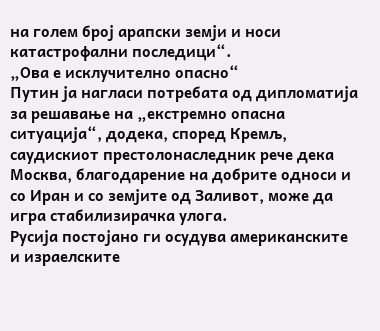на голем број арапски земји и носи катастрофални последици“.
„Ова е исклучително опасно“
Путин ја нагласи потребата од дипломатија за решавање на „екстремно опасна ситуација“, додека, според Кремљ, саудискиот престолонаследник рече дека Москва, благодарение на добрите односи и со Иран и со земјите од Заливот, може да игра стабилизирачка улога.
Русија постојано ги осудува американските и израелските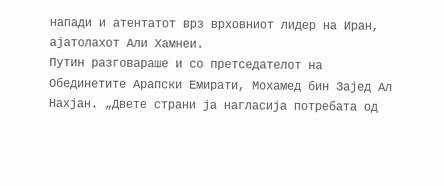напади и атентатот врз врховниот лидер на Иран, ајатолахот Али Хамнеи.
Путин разговараше и со претседателот на Обединетите Арапски Емирати, Мохамед бин Зајед Ал Нахјан. „Двете страни ја нагласија потребата од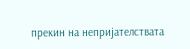прекин на непријателствата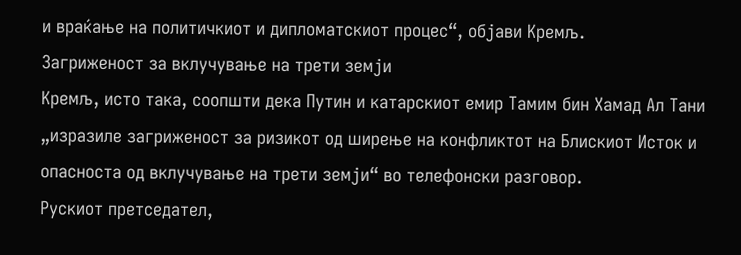и враќање на политичкиот и дипломатскиот процес“, објави Кремљ.
Загриженост за вклучување на трети земји
Кремљ, исто така, соопшти дека Путин и катарскиот емир Тамим бин Хамад Ал Тани „изразиле загриженост за ризикот од ширење на конфликтот на Блискиот Исток и опасноста од вклучување на трети земји“ во телефонски разговор.
Рускиот претседател,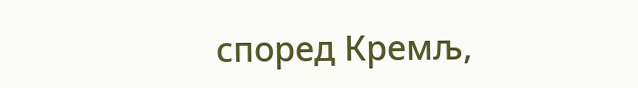според Кремљ,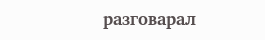разговарал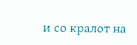и со кралот на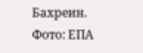Бахреин.
Фото: ЕПА